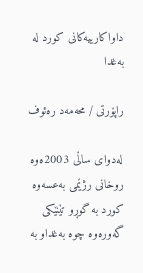داواکارییەکانی کورد لە بەغدا

راپۆرتی / محه‌مه‌د ره‌ئوف

له‌دوای ساڵی 2003ەوە روخانی رژێمی به‌عسه‌وه‌ كورد به‌ گوڕو تێنێكی گه‌وره‌وه‌ چوه‌ به‌غداو به‌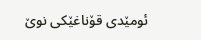ئومێدی قۆناغێكی نوێ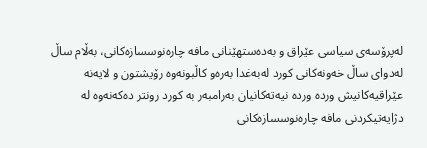له‌پرۆسه‌ی سیاسی عێراق و به‌ده‌ستهێنانی مافه‌ چاره‌نوسسازه‌كانی، به‌ڵام ساڵ له‌دوای ساڵ خه‌ونه‌كانی كورد له‌به‌غدا به‌ره‌و كاڵبونه‌وه‌ رۆیشتون و لایه‌نه‌ عێراقیه‌كانیش ورده‌ ورده‌ نیه‌ته‌كانیان به‌رامبه‌ر به‌ كورد رونتر ده‌كه‌نه‌وه‌ له‌ دژایه‌تیكردنی مافه‌ چاره‌نوسسازه‌كانی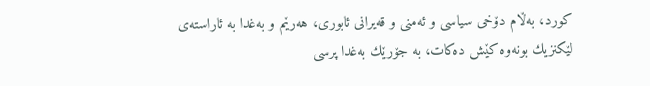كورد، به‌ڵام دۆخی سیاسی و ئه‌منی و قه‌یرانی ئابوری، هه‌رێم و به‌غدا به‌ ئاراسته‌ی لێكنزیك بونه‌وه‌ كێش ده‌كات، به‌ جۆرێك به‌غدا پرسی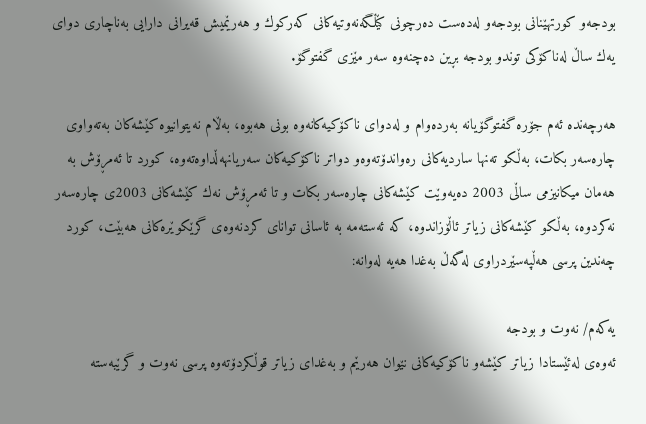بودجه‌و كورتهێنانی بودجه‌و له‌ده‌ست ده‌رچونی كێڵگه‌نه‌وتیه‌كانی كه‌ركوك و هه‌رێمیش قه‌یرانی دارایی به‌ناچاری دوای یه‌ك ساڵ له‌ناكۆكی توندو بودجه‌ بڕین ده‌چنه‌وه‌ سه‌ر مێزی گفتوگۆ.

هه‌رچه‌نده‌ ئه‌م جۆره‌ گفتوگۆیانه‌ به‌رده‌وام و له‌دوای ناكۆكیه‌كانه‌وه‌ بونی هه‌بوه‌، به‌ڵام نه‌یتوانیوه‌ كێشه‌كان به‌ته‌واوی چاره‌سه‌ر بكات، به‌ڵكو ته‌نها ساردیه‌كانی ره‌واندۆته‌وه‌و دواتر ناكۆكیه‌كان سه‌ریانهه‌ڵداوه‌ته‌وه‌، كورد تا ئه‌مڕۆش به‌ هه‌مان میكانیزمی ساڵی 2003 ده‌یه‌وێت كێشه‌كانی چاره‌سه‌ر بكات و تا ئه‌مڕۆش نه‌ك كێشه‌كانی 2003ی چاره‌سه‌ر نه‌كردوه‌، به‌ڵكو كێشه‌كانی زیاتر ئاڵۆزاندوه‌، كه‌ ئه‌سته‌مه‌ به‌ ئاسانی توانای كردنه‌وه‌ی گرێكوێره‌كانی هه‌بێت، كورد چه‌ندین پرسی هه‌ڵپه‌سێردراوی له‌گه‌ڵ به‌غدا هه‌یه‌ له‌وانه‌:

یه‌كه‌م/ نه‌وت و بودجه‌
ئه‌وه‌ی له‌ئێستادا زیاتر كێشه‌و ناكۆكیه‌كانی نێوان هه‌رێم و به‌غدای زیاتر قوڵكردۆته‌وه‌ پرسی نه‌وت و گرێبه‌سته‌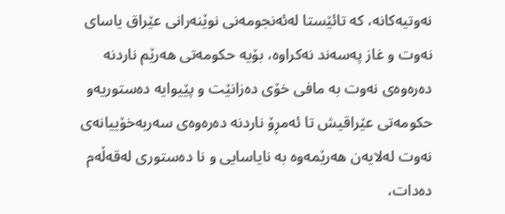نه‌وتیه‌كانه‌، كه‌ تائێستا له‌ئه‌نجومه‌نی نوێنه‌رانی عێراق یاسای نه‌وت و غاز په‌سه‌ند نه‌كراوه‌، بۆیه‌ حكومه‌تی هه‌رێم ناردنه‌ ده‌ره‌وه‌ی نه‌وت به‌ مافی خۆی ده‌زانێت و پێیوایه‌ ده‌ستوریه‌و حكومه‌تی عێراقیش تا ئه‌مڕۆ ناردنه‌ ده‌ره‌وه‌ی سه‌ربه‌خۆییانه‌ی نه‌وت له‌لایه‌ن هه‌رێمەوە‌ به‌ نایاسایی و نا ده‌ستوری له‌قه‌ڵەم ده‌دات،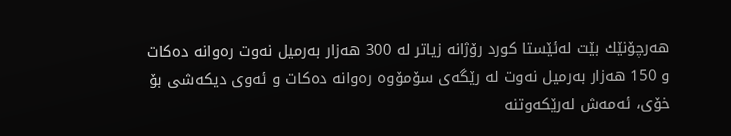هه‌رچۆنێك بێت له‌ئێستا كورد رۆژانه‌ زیاتر له‌ 300 هه‌زار به‌رمیل نه‌وت ره‌وانه‌ ده‌كات و 150 هه‌زار به‌رمیل نه‌وت له‌ رێگه‌ی سۆمۆوه‌ ره‌وانه‌ ده‌كات و ئه‌وی دیكه‌شی بۆ خۆی، ئه‌مه‌ش له‌رێكه‌وتنه‌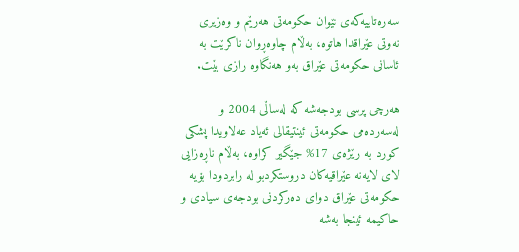سه‌ره‌تاییه‌كه‌ی نێوان حكومه‌تی هه‌رێم و وه‌زیری نه‌وتی عێراقدا هاتوه‌، به‌ڵام چاوه‌ڕوان ناكرێت به‌ ئاسانی حكومه‌تی عێراق به‌و هه‌نگاوه‌ رازی بێت.

هه‌رچی پرسی بودجه‌شه‌ كه‌ له‌ساڵی 2004 و له‌سه‌رده‌می حكومه‌تی ئینتیقالی ئه‌یاد عه‌لاویدا پشكی كورد به‌ رێژه‌ی 17% جێگیر كراوه،‌ به‌ڵام ناڕه‌زایی لای لایه‌نه‌ عێراقیه‌كان دروستكردبو له‌ رابردودا بۆیه‌ حكومه‌تی عێراق دوای ده‌ركردنی بودجه‌ی سیادی و حاكیمه‌ ئینجا به‌شه‌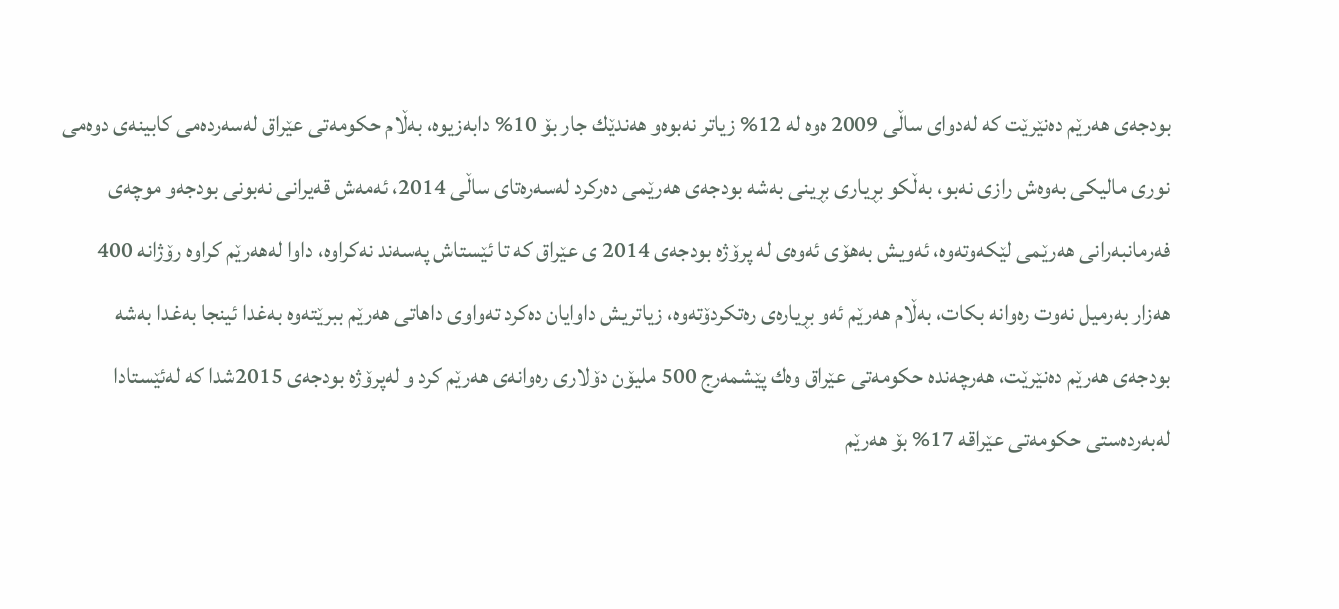بودجه‌ی هه‌رێم ده‌نێرێت كه‌ له‌دوای ساڵی 2009 ه‌وه‌ له‌ 12% زیاتر نه‌بوه‌و هه‌ندێك جار بۆ 10% دابه‌زیوه‌، به‌ڵام حكومه‌تی عێراق له‌سه‌رده‌می كابینه‌ی دوه‌می نوری مالیكی به‌وه‌ش رازی نه‌بو، به‌ڵكو بڕیاری بڕینی به‌شه‌ بودجه‌ی هه‌رێمی ده‌ركرد له‌سه‌ره‌تای ساڵی 2014، ئه‌مه‌ش قه‌یرانی نه‌بونی بودجه‌و موچه‌ی فه‌رمانبه‌رانی هه‌رێمی لێكه‌وته‌وه‌، ئه‌ویش به‌هۆی ئه‌وه‌ی له‌ پرۆژه‌ بودجه‌ی 2014 ی عێراق كه‌ تا ئێستاش په‌سه‌ند نه‌كراوه‌، داوا له‌هه‌رێم كراوه‌ رۆژانه‌ 400 هه‌زار به‌رمیل نه‌وت ره‌وانه‌ بكات، به‌ڵام هه‌رێم ئه‌و بڕیاره‌ی ره‌تكردۆته‌وه‌، زیاتریش داوایان ده‌كرد ته‌واوی داهاتی هه‌رێم ببرێته‌وه‌ به‌غدا ئینجا به‌غدا به‌شه‌ بودجه‌ی هه‌رێم ده‌نێرێت، هه‌رچه‌نده‌ حكومه‌تی عێراق وه‌ك پێشمه‌رج 500 ملیۆن دۆلاری ره‌وانه‌ی هه‌رێم كرد و له‌پرۆژه‌ بودجه‌ی 2015شدا كه‌ له‌ئێستادا له‌به‌رده‌ستی حكومه‌تی عێراقه‌ 17% بۆ هه‌رێم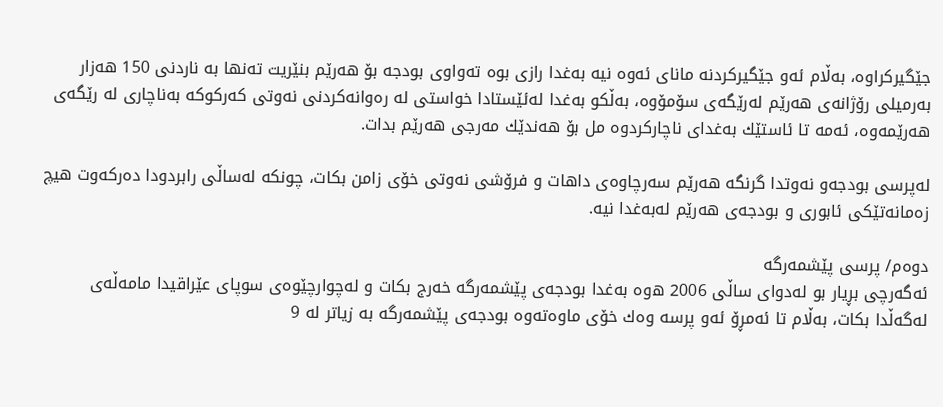جێگیركراوه‌، به‌ڵام ئه‌و جێگیركردنه‌ مانای ئه‌وه‌ نیه‌ به‌غدا رازی بوه‌ ته‌واوی بودجه‌ بۆ هه‌رێم بنێریت ته‌نها به‌ ناردنی 150 هه‌زار به‌رمیلی رۆژانه‌ی هه‌رێم له‌رێگه‌ی سۆمۆوه‌، به‌ڵكو به‌غدا له‌ئێستادا خواستی له‌ ره‌وانه‌كردنی نه‌وتی كه‌ركوكه‌ به‌ناچاری له‌ رێگه‌ی هه‌رێمه‌وه‌، ئه‌مه‌ تا ئاستێك به‌غدای ناچاركردوه‌ مل بۆ هه‌ندێك مه‌رجی هه‌رێم بدات.

له‌پرسی بودجه‌و نه‌وتدا گرنگه‌ هه‌رێم سه‌رچاوه‌ی داهات و فرۆشی نه‌وتی خۆی زامن بكات، چونكه‌ له‌ساڵی رابردودا ده‌ركه‌وت هیچ زه‌مانه‌تێكی ئابوری و بودجه‌ی هه‌رێم له‌به‌غدا نیه‌.

دوه‌م/ پرسی پێشمه‌رگه‌
ئه‌گه‌رچی بڕیار بو له‌دوای ساڵی 2006 ه‌وه‌ به‌غدا بودجه‌ی پێشمه‌رگه‌ خه‌رج بكات و له‌چوارچێوه‌ی سوپای عێراقیدا مامه‌ڵه‌ی له‌گه‌ڵدا بكات، به‌ڵام تا ئه‌مڕۆ ئه‌و پرسه‌ وه‌ك خۆی ماوه‌ته‌وه‌ بودجه‌ی پێشمه‌رگه‌ به‌ زیاتر له‌ 9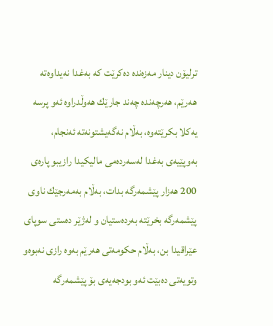ترلیۆن دینار مه‌زه‌نده‌ ده‌كرێت كه‌ به‌غدا نه‌یداوه‌ته‌ هه‌رێم، هه‌رچه‌نده‌ چه‌ند جارێك هه‌وڵدراوه‌ ئه‌و پرسه‌ یه‌كلا بكرێته‌وه‌، به‌ڵام نه‌گه‌یشتونه‌ته‌ ئه‌نجام، به‌وپێیه‌ی به‌غدا له‌سه‌رده‌می مالیكیدا رازیبو پاره‌ی 200 هه‌زار پێشمه‌رگه‌ بدات، به‌ڵام به‌مه‌رجێك ناوی پێشمه‌رگه‌ بخرێته‌ به‌رده‌ستیان و له‌ژێر ده‌ستی سوپای عێراقیدا بن، به‌ڵام حكومه‌تی هه‌رێم به‌وه‌ رازی نه‌بوه‌و وتویه‌تی ده‌بێت ئه‌و بودجه‌یه‌ی بۆ پێشمه‌رگه‌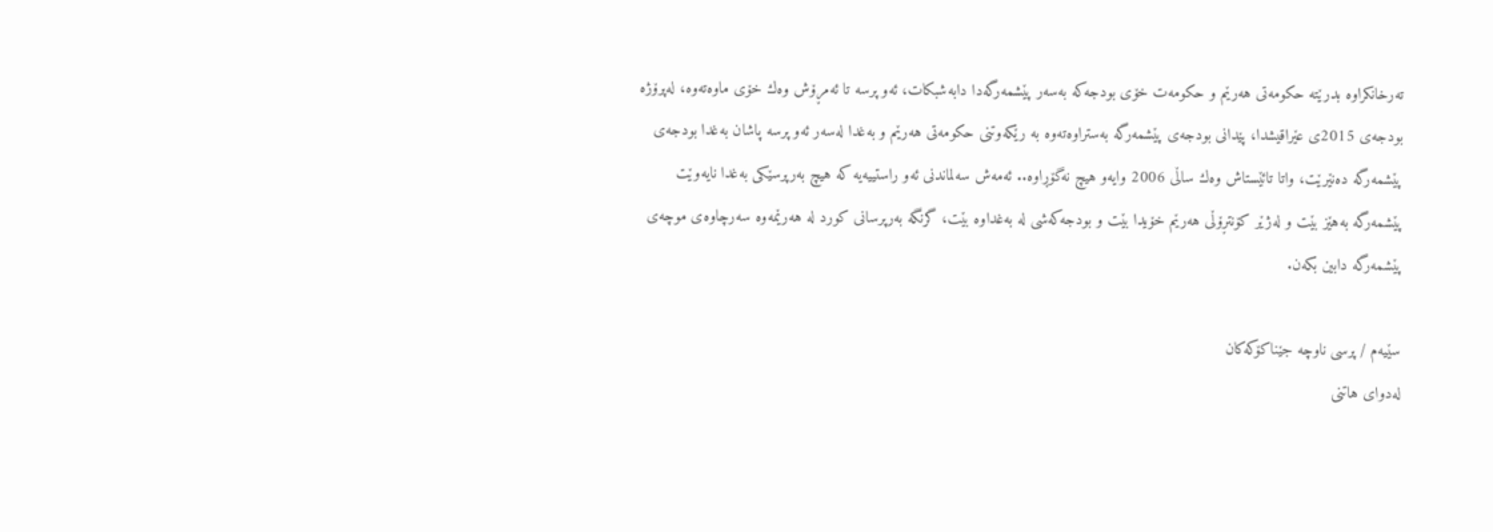ته‌رخانكراوه‌ بدرێته‌ حكومه‌تی هه‌رێم و حكومه‌ت خۆی بودجه‌كه‌ به‌سه‌ر پێشمه‌رگه‌دا دابه‌شبكات، ئه‌و پرسه‌ تا ئه‌مڕۆش وه‌ك خۆی ماوه‌ته‌وه‌، له‌پرۆژه‌ بودجه‌ی 2015ی عێراقیشدا، پێدانی بودجه‌ی پێشمه‌رگه‌ به‌ستراوه‌ته‌وه‌ به‌ رێكه‌وتنی حكومه‌تی هه‌رێم و به‌غدا له‌سه‌ر ئه‌و پرسه‌ پاشان به‌غدا بودجه‌ی پێشمه‌رگه‌ ده‌نێرێت، واتا تائێستاش وه‌ك ساڵی 2006 وایه‌و هیچ نه‌گۆڕاوه‌.. ئەمەش سەلماندنی ئەو راستییەیە كه‌ هیچ به‌رپرسێكی به‌غدا نایه‌وێت پێشمه‌رگه‌ به‌هێز بێت و له‌ژێر كۆنتڕۆڵی هه‌رێم خۆیدا بێت و بودجه‌كه‌شی له‌ به‌غداوه‌ بێت، گرنگه‌ به‌رپرسانی كورد له‌ هه‌رێمه‌وه‌ سه‌رچاوه‌ی موچه‌ی پێشمه‌رگه‌ دابین بكه‌ن.

سێیه‌م / پرسی ناوچه‌ جێناكۆكه‌كان
له‌دوای هاتنی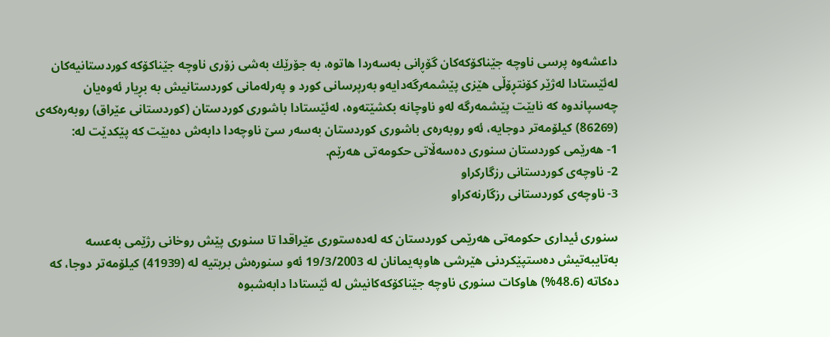داعشه‌وه‌ پرسی ناوچه‌ جێناكۆكه‌كان گۆڕانی به‌سه‌ردا هاتوه‌، به‌ جۆرێك به‌شی زۆری ناوچه‌ جێناكۆكه‌ كوردستانیه‌كان له‌ئێستادا له‌ژێر كۆنتڕۆڵی هێزی پێشمه‌رگه‌دایه‌و به‌رپرسانی كورد و په‌رله‌مانی كوردستانیش به‌ بڕیار ئه‌وه‌یان چه‌سپاندوه‌ كه‌ نابێت پێشمه‌رگه‌ له‌و ناوچانه‌ بكشێته‌وه‌، له‌ئێستادا باشوری كوردستان (كوردستانی عێراق) روبه‌ره‌كه‌ی (86269) كیلۆمه‌تر دوجایه‌، ئه‌و روبه‌رەی باشوری كوردستان به‌سه‌ر سێ ناوچه‌دا دابه‌ش ده‌بێت كه‌ پێكدێت لە:
1- هه‌رێمی كوردستان سنوری ده‌سه‌ڵاتی حكومه‌تی هه‌رێم.
2- ناوچه‌ی كوردستانی رزگاركراو
3- ناوچه‌ی كوردستانی رزگارنه‌كراو

سنوری ئیداری حكومه‌تی هه‌رێمی كوردستان كه‌ له‌ده‌ستوری عێراقدا تا سنوری پێش روخانی رژێمی به‌عسه‌ به‌تایبه‌تیش ده‌ستپێكردنی هێرشی هاوپه‌یمانان له‌ 19/3/2003 ئه‌و سنوره‌ش بریتیه‌ له‌ (41939) كیلۆمه‌تر دوجا، كه‌ ده‌كاته‌ (48.6%) هاوكات سنوری ناوچه‌ جێناكۆكه‌كانیش له‌ ئێستادا دابه‌شبوه‌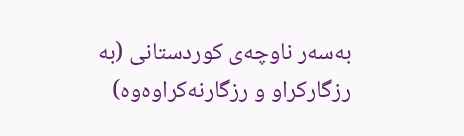به‌سه‌ر ناوچه‌ی كوردستانی (به‌ رزگاركراو ‌و رزگارنه‌كراوه‌وه‌)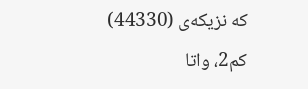كه‌ نزیكه‌ی (44330) كم2، واتا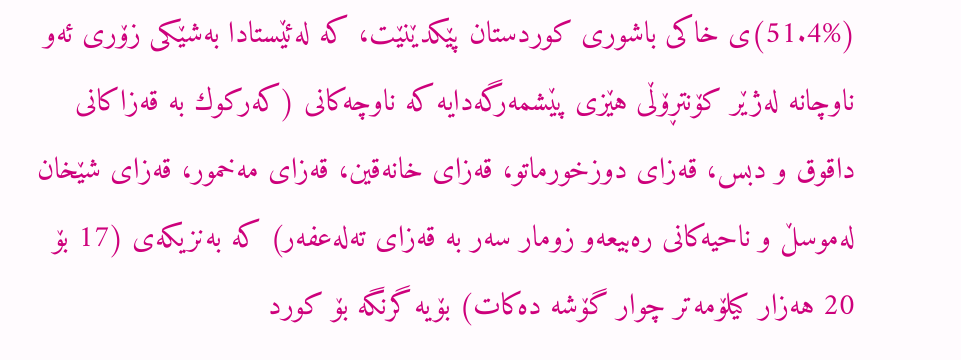(51.4%)ی خاكی باشوری كوردستان پێكدێنێت، كه‌ له‌ئێستادا به‌شێكی زۆری ئه‌و ناوچانه‌ له‌ژێر كۆنتڕۆڵی هێزی پێشمه‌رگه‌دایه‌ كه‌ ناوچه‌كانی (كه‌ركوك به‌ قه‌زاكانی داقوق و دبس، قه‌زای دوزخورماتو، قه‌زای خانه‌قین، قه‌زای مه‌خمور، قه‌زای شێخان له‌موسڵ و ناحیه‌كانی ره‌بیعه‌و زومار سه‌ر به‌ قه‌زای ته‌له‌عفه‌ر) كه‌ به‌نزیكه‌ی (17 بۆ 20 هه‌زار كیلۆمه‌تر چوار گۆشه‌ ده‌كات) بۆیه‌ گرنگه‌ بۆ كورد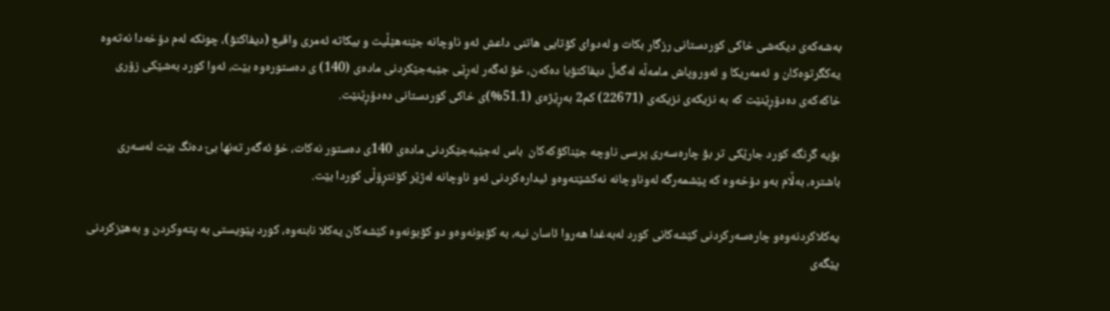به‌شه‌كه‌ی دیكه‌شی خاكی كوردستانی رزگار بكات و له‌دوای كۆتایی هاتنی داعش ئه‌و ناوچانه‌ جێنه‌هێڵیت و بیكاته‌ ئه‌مری واقیع (دیفاكتۆ)، چونكه‌ له‌م دۆخه‌دا نه‌ته‌وه‌ یه‌كگرتوه‌كان و ئه‌مەریكا و ئه‌وروپاش مامه‌ڵه‌ له‌گه‌ڵ دیفاكتۆیا ده‌كه‌ن، خۆ ئه‌گه‌ر له‌ڕێی جێبه‌جێكردنی ماده‌ی (140) ی ده‌ستوره‌وه‌ بێت، ئه‌وا كورد به‌شێكی زۆری خاكه‌كه‌ی ده‌دۆڕێنێت كه‌ به‌ نزیكه‌ی نزیكه‌ی (22671) كم2 به‌ڕێژه‌ی (51.1%)ی خاكی كوردستانی ده‌دۆڕێنێت.

بۆیه‌ گرنگه‌ كورد جارێكی تر بۆ چاره‌سه‌ری پرسی ناوچه‌ جێناكۆكه‌كان  باس له‌جێبه‌جێكردنی ماده‌ی 140ی ده‌ستور نه‌كات، خۆ ئه‌گه‌ر ته‌نها بێ ده‌نگ بێت له‌سه‌ری باشتره،‌ به‌ڵام به‌و دۆخه‌وه‌ كه‌ پێشمه‌رگه‌ له‌وناوچانه‌ نه‌كشێته‌وه‌و ئیداره‌كردنی ئه‌و ناوچانه‌ له‌ژێر كۆنتڕۆڵی كوردا بێت.

یه‌كلاكردنه‌وه‌و چاره‌سه‌ركردنی كێشه‌كانی كورد له‌به‌غدا هه‌روا ئاسان نیه‌، به‌ كۆبونه‌وه‌و دو كۆبونه‌وه‌ كێشه‌كان یه‌كلا نابنه‌وه‌، كورد پێویستی به‌ پته‌وكردن و به‌هێزكردنی پێگه‌ی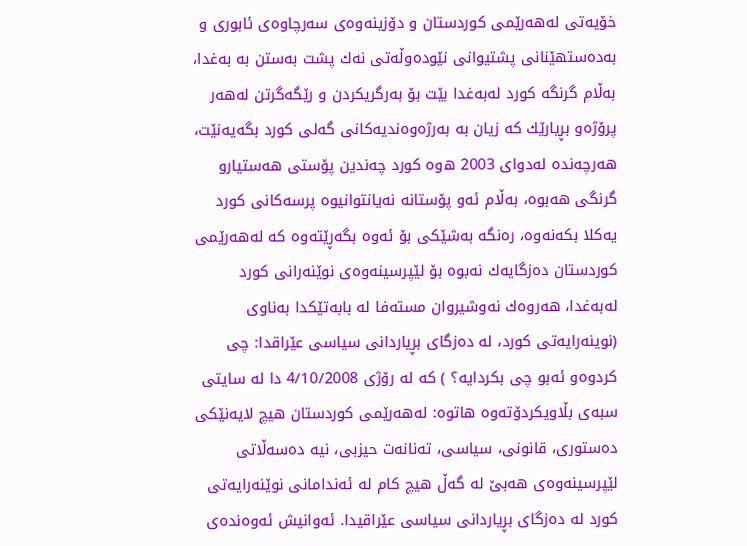خۆیه‌تی له‌هه‌رێمی كوردستان و دۆزینه‌وه‌ی سه‌رچاوه‌ی ئابوری و به‌ده‌ستهێنانی پشتیوانی نێودەوڵه‌تی نه‌ك پشت به‌ستن به‌ به‌غدا، به‌ڵام گرنگه‌ كورد له‌به‌غدا بێت بۆ به‌رگریكردن و رێگه‌گرتن له‌هه‌ر پرۆژه‌و بڕیارێك كه‌ زیان به‌ به‌رژه‌وه‌ندیه‌كانی گه‌لی كورد بگه‌یه‌نێت، هه‌رچه‌نده‌ له‌دوای 2003 ه‌وه‌ كورد چه‌ندین پۆستی هه‌ستیارو گرنگی هه‌بوه،‌ به‌ڵام ئه‌و پۆستانه‌ نه‌یانتوانیوه‌ پرسه‌كانی كورد یه‌كلا بكه‌نه‌وه‌، ره‌نگه‌ به‌شێكی بۆ ئه‌وه‌ بگه‌ڕێته‌وه‌ كه‌ له‌هه‌رێمی كوردستان ده‌زگایه‌ك نه‌بوه‌ بۆ لێپرسینه‌وه‌ی نوێنه‌رانی كورد له‌به‌غدا، هه‌روه‌ك نه‌وشیروان مسته‌فا له‌ بابه‌تێكدا به‌ناوی (نوینه‌رایه‌تی كورد، له‌ ده‌زگای بڕیاردانی سیاسی عێراقدا: چی كردوه‌و ئه‌بو چی بكردایه‌؟ ) كه‌ لە رۆژی 4/10/2008 دا له‌ سایتی سبه‌ی بڵاویكردۆته‌وه‌ هاتوه‌: له‌هه‌رێمی كوردستان هیچ لایه‌نێكی ده‌ستوری، قانونی، سیاسی، ته‌نانه‌ت حیزبی، نیه‌ ده‌سه‌ڵاتی لێپرسینه‌وه‌ی هه‌بێ له‌ گه‌ڵ هیچ كام له‌ ئه‌ندامانی نوێنه‌رایه‌تی كورد له‌ ده‌زگای بڕیاردانی سیاسی عێراقیدا. ئه‌وانیش ئه‌وه‌نده‌ی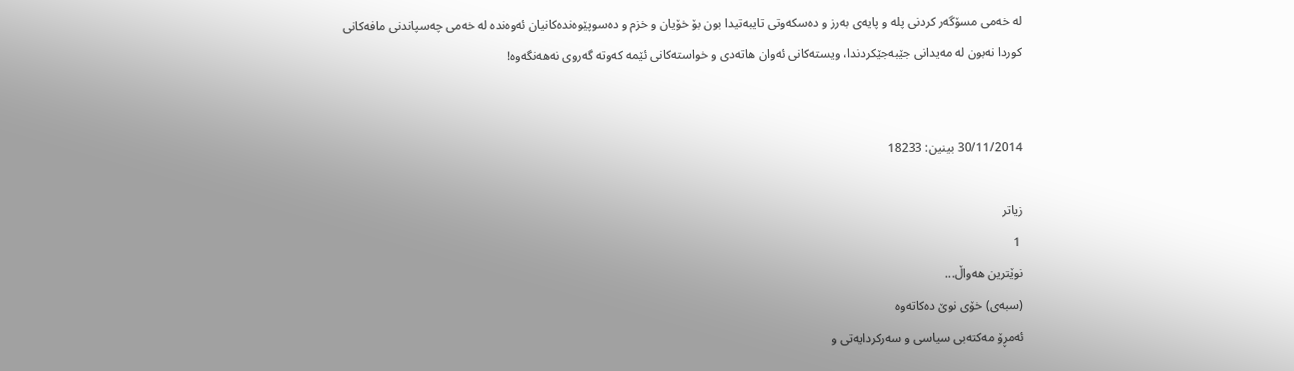له‌ خه‌می مسۆگه‌ر كردنی پله‌ و پایه‌ی به‌رز و ده‌سكه‌وتی تایبه‌تیدا بون بۆ خۆیان و خزم و ده‌سوپێوه‌نده‌كانیان ئه‌وه‌نده‌ له‌ خه‌می چه‌سپاندنی مافه‌كانی كوردا نه‌بون له‌ مه‌یدانی جێبه‌جێكردندا، ویسته‌كانی ئه‌وان هاته‌دی و خواسته‌كانی ئێمه‌ كه‌وته‌ گه‌روی نه‌هه‌نگه‌وه‌!


30/11/2014 بینین: 18233

زیاتر
 1
نوێترین هه‌واڵ...
(سبەى) خۆى نوێ دەکاتەوە
ئه‌مڕۆ مه‌كته‌بی‌ سیاسی‌ و سه‌ركردایه‌تی‌ و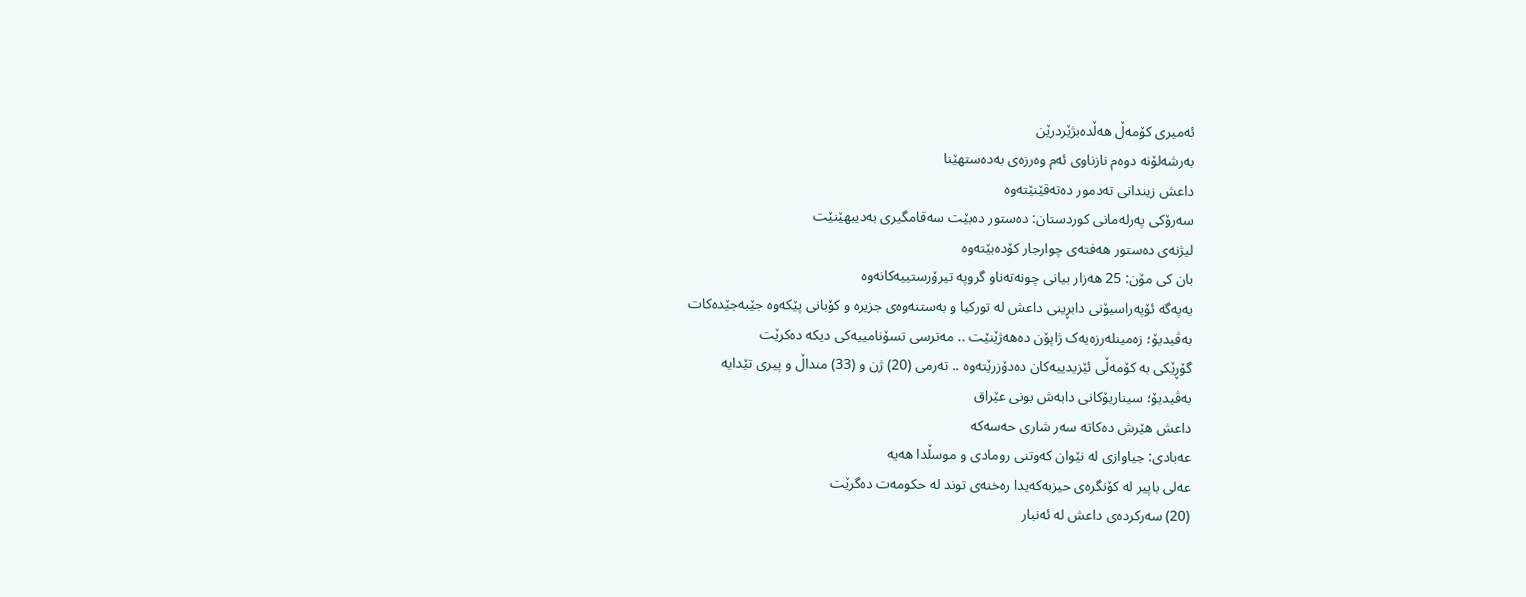ئه‌میری‌ كۆمه‌ڵ هەڵدەبژێردرێن
به‌رشه‌لۆنه‌ دوه‌م نازناوی ئه‌م وه‌رزه‌ی به‌ده‌ستهێنا
داعش زیندانی تەدمور دەتەقێنێتەوە
سەرۆكی پەرلەمانی كوردستان: دەستور دەبێت سەقامگیری بەدیبهێنێت
لیژنەی دەستور هەفتەی چوارجار كۆدەبێتەوە
بان كی مۆن: 25 هەزار بیانی چونەتەناو گروپە تیرۆرستییەكانەوە
یەپەگە ئۆپەراسیۆنی دابڕینی داعش لە تورکیا و بەستنەوەی جزیرە و کۆبانی پێکەوە جێبەجێدەکات
بەڤیدیۆ؛ زەمینلەرزەیەک ژاپۆن دەهەژێنێت .. مەترسی تسۆنامییەکی دیکە دەکرێت
گۆڕێکی بە کۆمەڵی ئێزیدییەکان دەدۆزرێتەوە .. تەرمی (20) ژن و (33) منداڵ و پیری تێدایە
بەڤیدیۆ؛ سیناریۆکانی دابەش بونی عێراق
داعش هێرش دەکاتە سەر شاری حەسەکە
عه‌بادی: جیاوازی له‌ نێوان کەوتنی رومادی و موسڵدا هه‌یه‌
عەلی باپیر لە کۆنگرەی حیزبەکەیدا رەخنەی توند لە حکومەت دەگرێت
(20) سه‌ركرده‌ی داعش لە ئەنبار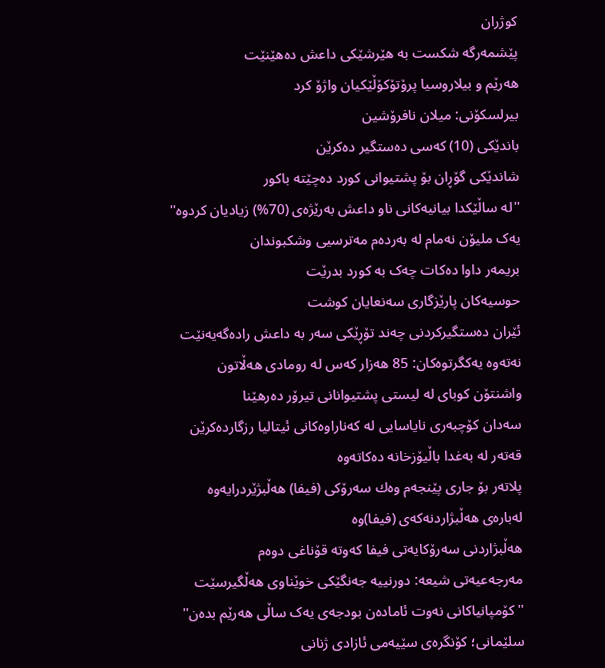کوژران
پێشمەرگە شكست بە هێرشێكی داعش دەهێنێت
هەرێم و بیلاروسیا پرۆتۆکۆڵێکیان واژۆ کرد
بیرلسكۆنی: میلان نافرۆشین
باندێکی (10) کەسى دەستگیر دەکرێن
شاندێکى گۆڕان بۆ پشتیوانی کورد دەچێتە باکور
''لە ساڵێکدا بیانیه‌كانی ناو داعش بەرێژەى (70%) زیادیان کردوە''
یەک ملیۆن نەمام لە بەردەم مەترسیی وشکبوندان
بریمه‌ر داوا دەکات چەک بە کورد بدرێت
حوسیەکان پارێزگارى سەنعایان کوشت
ئێران دەستگیرکردنى چه‌ند تۆڕێكی‌ سه‌ر به‌ داعش رادەگەیەنێت
نەتەوە یەكگرتوەكان: 85 هەزار كەس لە رومادی هەڵاتون
واشنتۆن كوبای لە لیستی پشتیوانانی تیرۆر دەرهێنا
سەدان كۆچبەری نایاسایی لە كەناراوەكانی ئیتالیا رزگاردەكرێن
قەتەر لە بەغدا باڵیۆزخانە دەكاتەوە
پلاتەر بۆ جاری پێنجەم وەك سەرۆكی (فیفا) هەڵبژێردرایەوە
لەبارەی هەڵبژاردنەكەی (فیفا)وە
هەڵبژاردنی سەرۆكایەتی فیفا كەوتە قۆناغی دوەم
مەرجەعیەتی شیعە: دورنییە جەنگێكی خوێناوی هەڵگیرسێت
''کۆمپانیاکانی نەوت ئامادەن بودجەی یەک ساڵی هەرێم بدەن''
سلێمانی؛ كۆنگرەی سێیەمی ئازادی ژنانی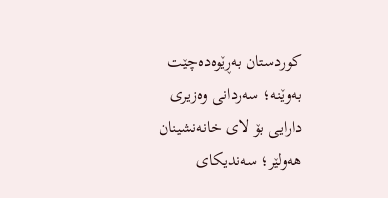كوردستان بەڕێوەدەچێت
بەوێنە؛ سەردانی وەزیری دارایی بۆ لای خانەنشینان
هەولێر؛ سەندیكای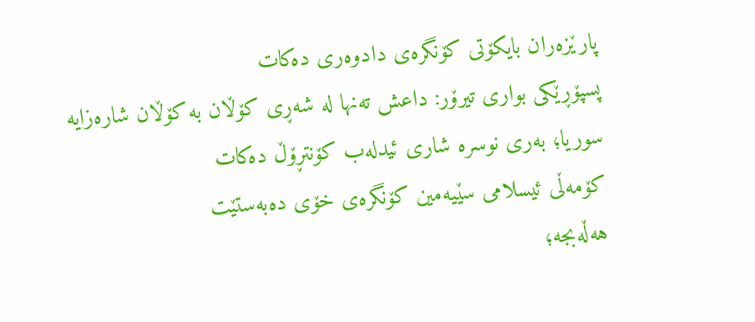پارێزەران بایكۆتی كۆنگرەی دادوەری دەكات
پسپۆڕێكی بواری تیرۆر: داعش تەنها لە شەڕی كۆڵان بە كۆڵان شارەزایە
سوریا؛ بەری نوسرە شاری ئیدلەب كۆنتڕۆڵ دەكات
كۆمەڵی ئیسلامی سێیەمین كۆنگرەی خۆی دەبەستێت
هەڵەبجە؛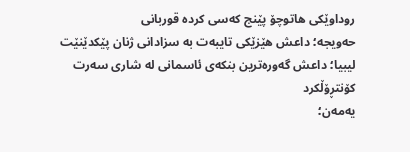روداوێکی هاتوچۆ پێنج کەسی کردە قوربانی
حەویجە؛ داعش هێزێكی تایبەت بە سزادانی ژنان پێكدێنێت
لیبیا؛ داعش گەورەترین بنكەی ئاسمانی لە شاری سەرت کۆنتڕۆڵکرد
یەمەن؛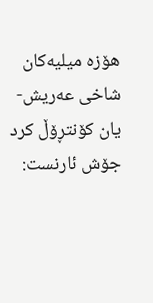هۆزە میلیەكان شاخی عەریش-یان كۆنتڕۆڵ كرد
جۆش ئارنست: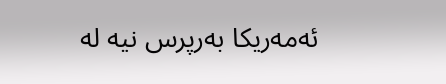ئەمەریكا بەرپرس نیە لە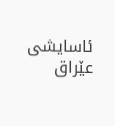ئاسایشی عێراق